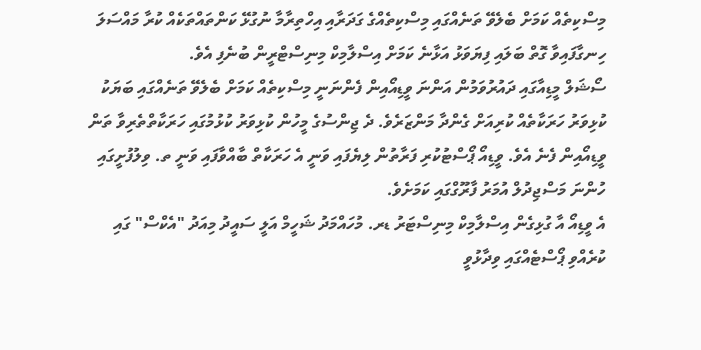މިސްކިތެއް ކަމަށް ބެލެވޭ ތަނެއްގައި މިސްކިތެއްގެ ގަދަރާއި އިހްތިރާމާ ނުގުޅޭ ކަންތައްތަކެއް ކުރާ މައްސަލަ ހިނގާފައިވާ ގޮތް ބަލައި ފިޔަވަޅު އަޅާނެ ކަމަށް އިސްލާމިކް މިނިސްޓްރީން ބުނެފި އެވެ.
ސޯޝަލް މީޑިއާގައި ދައުރުވަމުން އަންނަ ވީޑިއޯއިން ފެންނަނީ މިސްކިތެއް ކަމަށް ބެލެވޭ ތަނެއްގައި ބަޔަކު ކުޅިވަރު ހަރަކާތެއް ކުރިއަށް ގެންދާ މަންޒަރެވެ. ދެ ޖިންސުގެ މީހުން ކުޅިވަރު ކުޅުމުގައި ހަރަކާތްތެރިވާ ތަން ވީޑިއޯއިން ފެނެ އެވެ. ވީޑިއޯ ޕޯސްޓުކުރި ފަރާތުން ލިޔެފައި ވަނީ އެ ހަރަކާތް ބާއްވާފައި ވަނީ ތ. ވިލުފުށީގައި ހުންނަ މަސްޖިދުލް އުމަރު ފާރޫގްގައި ކަމަށެވެ.
އެ ވީޑިއޯ އާ ގުޅިގެން އިސްލާމިކް މިނިސްޓަރު ޑރ. މުހައްމަދު ޝަހީމް އަލީ ސައީދު މިއަދު "އެކްސް" ގައި ކުރެއްވި ޕޯސްޓެއްގައި ވިދާޅުވީ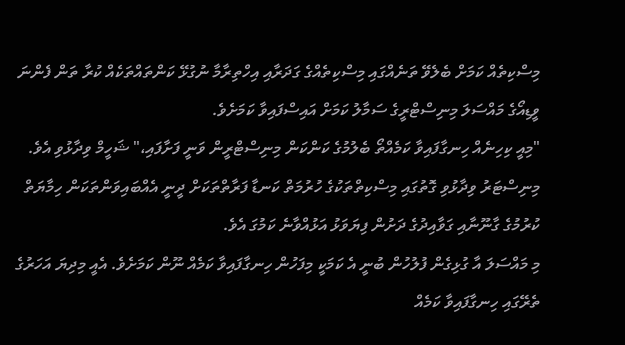މިސްކިތެއް ކަމަށް ބެލެވޭ ތަނެއްގައި މިސްކިތެއްގެ ގަދަރާއި އިހްތިރާމާ ނުގުޅޭ ކަންތައްތަކެއް ކުރާ ތަން ފެންނަ ވީޑިއޯގެ މައްސަލަ މިނިސްޓްރީގެ ސަމާލު ކަމަށް އައިސްފައިވާ ކަމަށެވެ.
"މިއީ ކިހިނެއް ހިނގާފައިވާ ކަމެއްތޯ ބެލުމުގެ ކަންކަން މިނިސްޓްރީން ވަނީ ފަށާފައި،" ޝަހީމް ވިދާޅުވި އެވެ.
މިނިސްޓަރު ވިދާޅުވި ގޮތުގައި މިސްކިތްތަކުގެ ހުރުމަތް ކަނޑާ ފަރާތްތަކަށް ދީނީ އެއްބައިވަންތަކަން ހިމާޔަތް ކުރުމުގެ ގާނޫނާއި ގަވާއިދުގެ ދަށުން ފިޔަވަޅު އަޅުއްވާނެ ކަމުގަ އެވެ.
މި މައްސަލަ އާ ގުޅިގެން ފުލުހުން ބުނީ އެ ކަމަކީ މިފަހުން ހިނގާފައިވާ ކަމެއް ނޫން ކަމަށެވެ. އެއީ މިދިޔަ އަހަރުގެ ތެރޭގައި ހިނގާފައިވާ ކަމެއް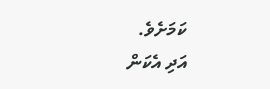ކަމަށެވެ.
އަދި އެކަން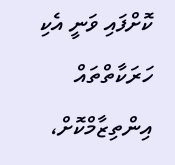ކޮށްފައި ވަނީ އެކި ހަރަކާތްތައް އިންތިޒާމްކޮށް،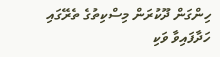ހިންގަން ދޫކުރަން މިސްކިތުގެ ތެރޭގައި ހަދާފައިވާ ވަކި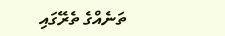ތަނެއްގެ ތެރޭގައި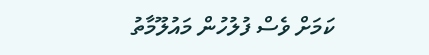ކަމަށް ވެސް ފުލުހުން މައުލޫމާތު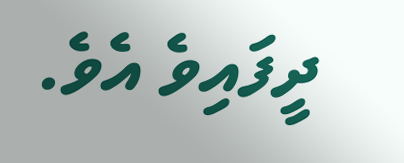ދީފައިވެ އެވެ.